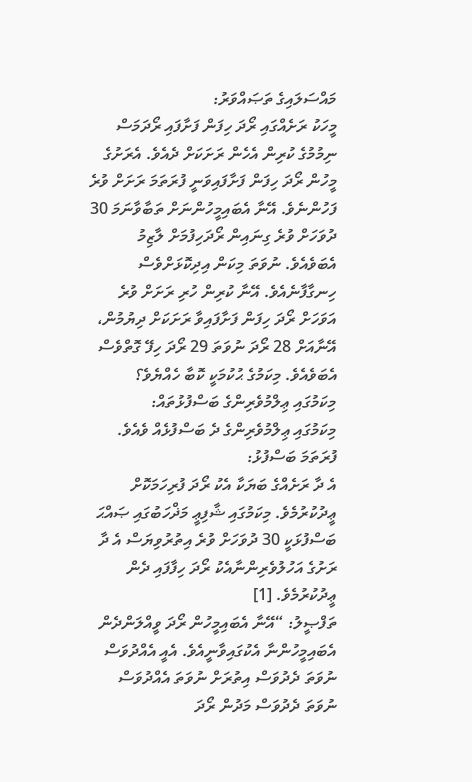މައްސަލައިގެ ތަޞައްވަރު:
މީހަކު ރަށެއްގައި ރޯދަ ހިފަން ފަށާފައި ރޯދަމަސް ނިމުމުގެ ކުރިން އެހެން ރަށަކަށް ދެއެވެ. އެރަށުގެ މީހުން ރޯދަ ހިފަން ފަށާފައިވަނީ ފުރަތަމަ ރަށަށް ވުރެ ފަހުންނެވެ. އޭނާ އެބައިމީހުންނަށް ތަބާވާނަމަ 30 ދުވަހަށް ވުރެ ގިނައިން ރޯދަހިފުމަށް ލާޒިމު އެބަވެއެވެ. ނުވަތަ މިކަން އިދިކޮޅަށްވެސް ހިނގާފާނެއެވެ. އޭނާ ކުރިން ހުރި ރަށަށް ވުރެ އަވަހަށް ރޯދަ ހިފަން ފަށާފައިވާ ރަށަކަށް ދިޔުމުން، އޭނާއަށް 28 ރޯދަ ނުވަތަ 29 ރޯދަ ހިފޭ ގޮތްވެސް އެބަވެއެވެ. މިކަމުގެ ޙުކުމަކީ ކޮބާ ހެއްޔެވެ؟
މިކަމުގައި ޢިލްމުވެރިންގެ ބަސްފުޅުތައް:
މިކަމުގައި ޢިލްމުވެރިންގެ ދެ ބަސްފުޅެއް ވެއެވެ.
ފުރަތަމަ ބަސްފުޅު:
އެ ދާ ރަށެއްގެ ބަޔަކާ އެކު ރޯދަ ފުރިހަމަކޮށް ޢީދުކުރުމެވެ. މިކަމުގައި ޝާފިޢީ މަޛްހަބުގައި ޞައްޙަ ބަސްފުޅަކީ 30 ދުވަހަށް ވުރެ އިތުރުވިޔަސް އެ ދާ ރަށުގެ އަހުލުވެރިންނާއެކު ރޯދަ ހިފާފައި ދެން ޢީދުކުރުމެވެ. [1]
ތަފްޞީލު: “އޭނާ އެބައިމީހުން ރޯދަ ވީއްލަންދެން އެބައިމީހުންނާ އެކުގައިވާނީއެވެ. އެއީ އެއްދުވަސް ނުވަތަ ދެދުވަސް އިތުރަށް ނުވަތަ އެއްދުވަސް ނުވަތަ ދެދުވަސް މަދުން ރޯދަ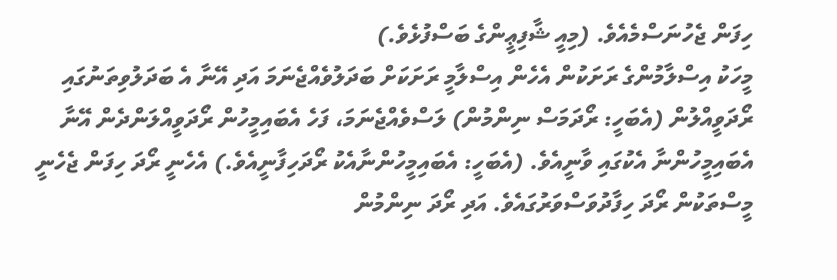ހިފަން ޖެހުނަސްމެއެވެ. (މިއީ ޝާފިޢީންގެ ބަސްފުޅެވެ.)
މީހަކު އިސްލާމުންގެ ރަށަކުން އެހެން އިސްލާމީ ރަށަކަށް ބަދަލުވެއްޖެނަމަ އަދި އޭނާ އެ ބަދަލުވިތަނުގައި ރޯދަވީއްލުން (އެބަހީ: ރޯދަމަސް ނިންމުން) ލަސްވެއްޖެނަމަ، ފަހެ އެބައިމީހުން ރޯދަވީއްލަންދެން އޭނާ އެބައިމީހުންނާ އެކުގައި ވާނީއެވެ. (އެބަހީ: އެބައިމީހުންނާއެކު ރޯދަހިފާނީއެވެ.) އެހެނީ ރޯދަ ހިފަން ޖެހެނީ މީސްތަކުން ރޯދަ ހިފާދުވަސްވަރުގައެވެ. އަދި ރޯދަ ނިންމުން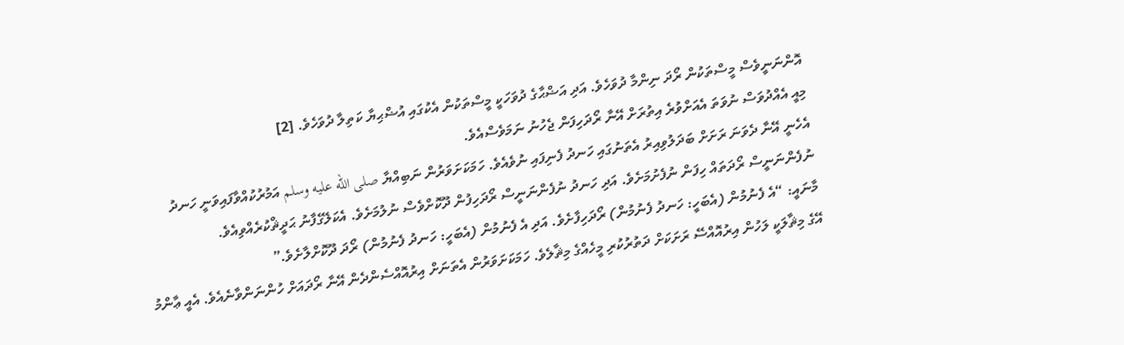އޮންނަނީވެސް މީސްތަކުން ރޯދަ ނިންމާ ދުވަހެވެ. އަދި އަޟްޙާގެ ދުވަހަކީ މީސްތަކުން އެކުގައި އުޟްޙިޔާ ކަތިލާ ދުވަހެވެ. [2]
މިއީ އެއްދުވަސް ނުވަތަ އެއަށްވުރެ އިތުރަށް އޭނާ ރޯދަހިފަން ޖެހުނު ނަމަވެސްއެވެ.
އެހެނީ އޭނާ ދެވަނަ ރަށަށް ބަދަލުވިއިރު އެތަނުގައި ހަނދު ފެނިފައި ނުވެއެވެ. ހަމަކަށަވަރުން ނަބިއްޔާ صلى الله عليه وسلم އަމުރުކުއްވާފައިވަނީ ހަނދު ނުފެންނަނީސް ރޯދަތައް ހިފަން ނުފެށުމަށެވެ. އަދި ހަނދު ނުފެންނަނީސް ރޯދަހިފުން ދޫކޮށްވެސް ނުލުމަށެވެ. އެކަލޭގެފާނު ޙަދީޘްކުރެއްވިއެވެ.
މާނައީ: “އެ ފެނުމުން (އެބަހީ: ހަނދު ފެނުމުން) ރޯދަހިފާށެވެ. އަދި އެ ފެނުމުން (އެބަހީ: ހަނދު ފެނުމުން) ރޯދަ ދޫކޮށްލާށެވެ.”
އޭގެ މިޘާލަކީ ލަހުން އިރުއޮއްސޭ ރަށަކަށް ދަތުރުކުރި މީހެއްގެ މިޘާލެވެ. ހަމަކަށަވަރުން އެތަނަށް އިރުއޮއްސެންދެން އޭނާ ރޯދައަށް ހުންނަންވާނެއެވެ. އެއީ ޢާންމު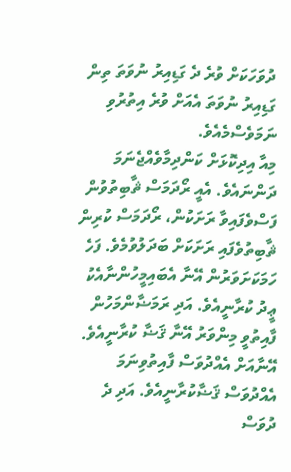ދުވަހަކަށް ވުރެ ދެ ގަޑިއިރު ނުވަތަ ތިން ގަޑިއިރު ނުވަތަ އެއަށް ވުރެ އިތުރުވި ނަމަވެސްމެއެވެ.
މިއާ އިދިކޮޅަށް ކަންދިމާވެއްޖެނަމަ ދަންނައެވެ. އެއީ ރޯދަމަސް ޘާބިތުވުން ފަސްވެފައިވާ ރަށަކުން، ރޯދަމަސް ކުރިން ޘާބިތުވެފައި ރަށަކަށް ބަދަލުވުމެވެ. ފަހެ ހަމަކަށަވަރުން އޭނާ އެބައިމީހުންނާއެކު ޢީދު ކުރާނީއެވެ. އަދި ރަމަޟާންމަހުން ފާއިތުވީ މިންވަރު އޭނާ ޤަޟާ ކުރާނީއެވެ.
އޭނާއަށް އެއްދުވަސް ފާއިތުވިނަމަ އެއްދުވަސް ޤަޟާކުރާނީއެވެ. އަދި ދެ ދުވަސް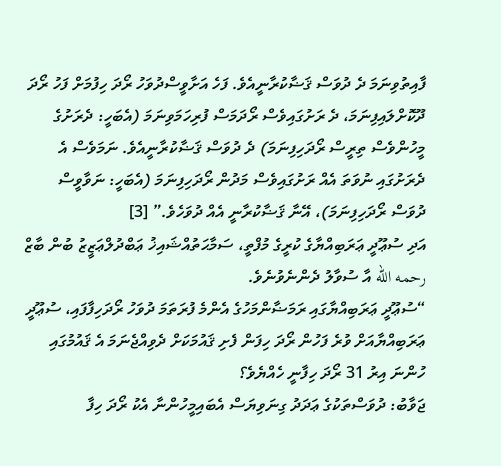ފާއިތުވިނަމަ ދެ ދުވަސް ޤަޟާކުރާނީއެވެ. ފަހެ އަށާވީސްދުވަހު ރޯދަ ހިފުމަށް ފަހު ރޯދަ ދޫކޮށްލައިފިނަމަ، ދެ ރަށުގައިވެސް ރޯދަމަސް ފުރިހަމަވިނަމަ (އެބަހީ: ދެރަށުގެ މީހުންވެސް ތިރީސް ރޯދަހިފިނަމަ) ދެ ދުވަސް ޤަޟާކުރާނީއެވެ. ނަމަވެސް އެ ދެރަށުގައި ނުވަތަ އެއް ރަށުގައިވެސް މަދުން ރޯދަހިފިނަމަ (އެބަހީ: ނަވާވީސް ދުވަސް ރޯދަހިފިނަމަ)، އޭނާ ޤަޟާކުރާނީ އެއް ދުވަހެވެ.” [3]
އަދި ސުޢޫދީ ޢަރަބިއްޔާގެ ކުރީގެ މުފްތީ، ސަމާޙަތުއްޝައިޚު ޢަބްދުލްޢަޒީޒު ބުން ބާޒް رحمه الله އާ ސުވާލު ދެންނެވުނެވެ.
“ސުޢޫދީ ޢަރަބިއްޔާގައި ރަމަޟާންމަހުގެ އެންމެ ފުރަތަމަ ދުވަހު ރޯދަހިފާފައި، ސުޢޫދީ ޢަރަބިއްޔާއަށް ވުރެ ފަހުން ރޯދަ ހިފަން ފެށި ޤައުމަކަށް ދެވިއްޖެނަމަ އެ ޤައުމުގައި ހުންނަ އިރު 31 ރޯދަ ހިފާނީ ހެއްޔެވެ؟
ޖަވާބު: ދުވަސްތަކުގެ ޢަދަދު ގިނަވިޔަސް އެބައިމީހުންނާ އެކު ރޯދަ ހިފާ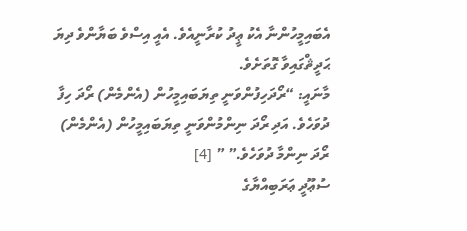އެބައިމީހުންނާ އެކު ޢީދު ކުރާނީއެވެ. އެއީ އިސްވެ ބަޔާންވެ ދިޔަ ޙަދީޘްގައިވާ ގޮތަށެވެ.
މާނައީ: “ރޯދަހިފުންވަނީ ތިޔަބައިމީހުން (އެންމެން) ރޯދަ ހިފާ ދުވަހެވެ. އަދި ރޯދަ ނިންމުންވަނީ ތިޔަބައިމީހުން (އެންމެން) ރޯދަ ނިންމާ ދުވަހެވެ.” ” [4]
ސުޢޫދީ ޢަރަބިއްޔާގެ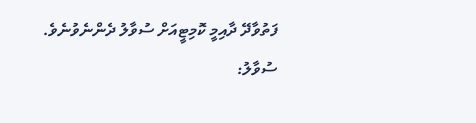ފަތުވާދޭ ދާއިމީ ކޮމިޓީއަށް ސުވާލު ދެންނެވުނެވެ.
ސުވާލު: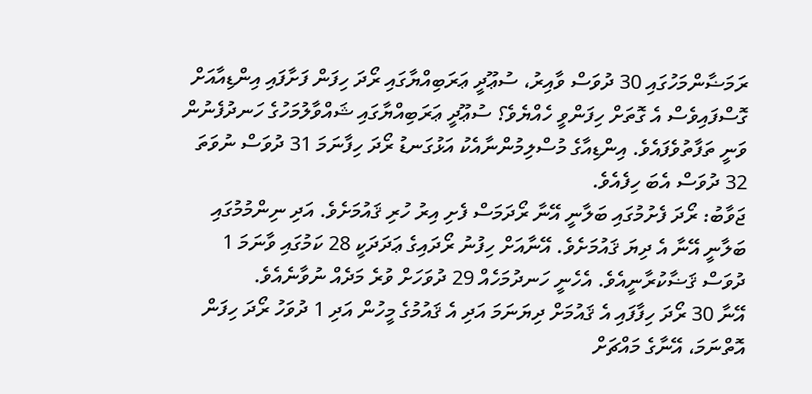ރަމަޟާންމަހުގައި 30 ދުވަސް ވާއިރު، ސުޢޫދީ ޢަރަބިއްޔާގައި ރޯދަ ހިފަން ފަށާފައި އިންޑިއާއަށް ގޮސްފައިވެސް އެ ގޮތަށް ހިފަންވީ ހެއްޔެވެ؟ ސުޢޫދީ ޢަރަބިއްޔާގައި ޝައްވާލުމަހުގެ ހަނދުފެނުން ވަނީ ތަފާތުވެފައެވެ. އިންޑިއާގެ މުސްލިމުންނާއެކު އަޅުގަނޑު ރޯދަ ހިފާނަމަ 31 ދުވަސް ނުވަތަ 32 ދުވަސް އެބަ ހިފެއެވެ.
ޖަވާބު: ރޯދަ ފެށުމުގައި ބަލާނީ އޭނާ ރޯދަމަސް ފެށި އިރު ހުރި ޤައުމަށެވެ. އަދި ނިންމުމުގައި ބަލާނީ އޭނާ އެ ދިޔަ ޤައުމަށެވެ. އޭނާއަށް ހިފުނު ރޯދައިގެ ޢަދަދަކީ 28 ކަމުގައި ވާނަމަ 1 ދުވަސް ޤަޟާކުރާނީއެވެ. އެހެނީ ހަނދުމަހެއް 29 ދުވަހަށް ވުރެ މަދެއް ނުވާނެއެވެ.
އޭނާ 30 ރޯދަ ހިފާފައި އެ ޤައުމަށް ދިޔަނަމަ އަދި އެ ޤައުމުގެ މީހުން އަދި 1 ދުވަހު ރޯދަ ހިފަން އޮތްނަމަ، އޭނާގެ މައްޗަށް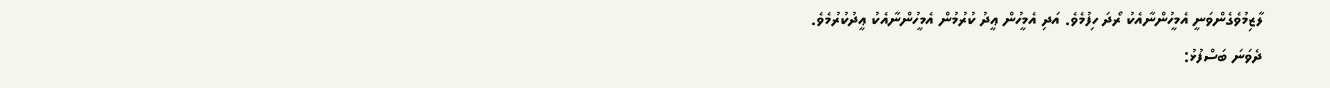ލާޒިމުވެގެންވަނީ އެމީހުންނާއެކު ރޯދަ ހިފުމެވެ. އަދި އެމީހުން ޢީދު ކުރުމުން އެމީހުންނާއެކު ޢީދުކުރުމެވެ.
ދެވަނަ ބަސްފުޅު: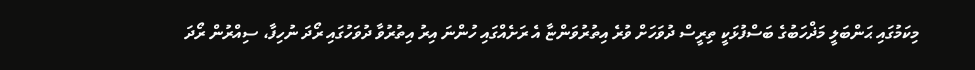މިކަމުގައި ޙަންބަލީ މަޛްހަބުގެ ބަސްފުޅަކީ ތިރީސް ދުވަހަށް ވުރެ އިތުރުވަންޏާ އެ ރަށެއްގައި ހުންނަ އިރު އިތުރުވާ ދުވަހުގައި ރޯދަ ނުހިފާ، ސިއްރުން ރޯދަ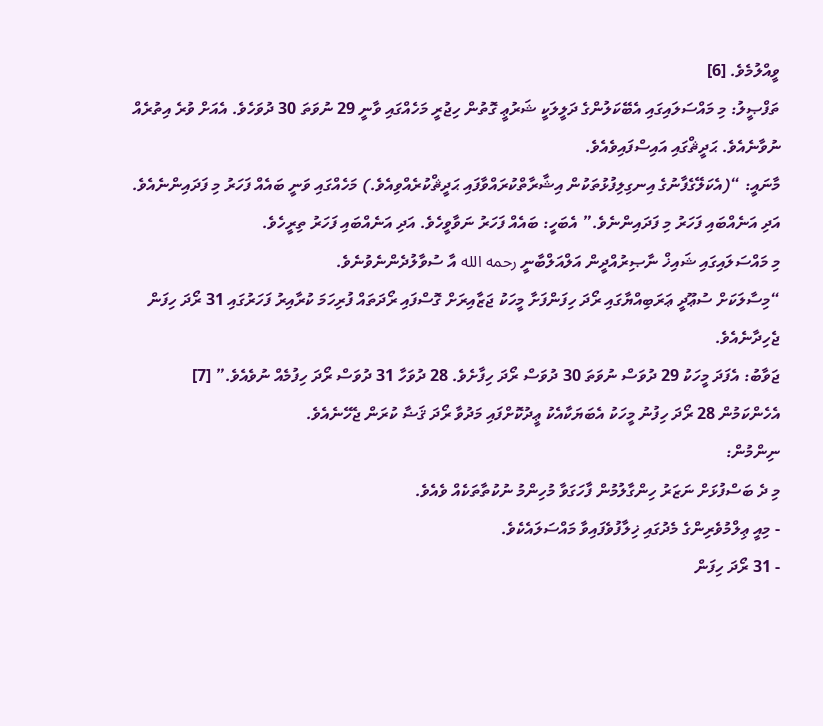ވީއްލުމެވެ. [6]
ތަފްޞީލު: މި މައްސަލައިގައި އެބޭކަލުންގެ ދަލީލަކީ ޝަރުޢީ ގޮތުން ހިޖުރީ މަހެއްގައި ވާނީ 29 ނުވަތަ 30 ދުވަހެވެ. އެއަށް ވުރެ އިތުރެއް ނުވާނެއެވެ. ޙަދީޘްގައި އައިސްފައިވެއެވެ.
މާނައީ: “(އެކަލޭގެފާނުގެ އިނގިލިފުޅުތަކުން އިޝާރާތްކުރައްވާފައި ޙަދީޘްކުރެއްވިއެވެ.) މަހެއްގައި ވަނީ ބައެއް ފަހަރު މި ފަދައިންނެއެވެ. އަދި އަނެއްބައި ފަހަރު މި ފަދައިންނެވެ.” އެބަހީ: ބައެއް ފަހަރު ނަވާވީހެވެ. އަދި އަނެއްބައި ފަހަރު ތިރީހެވެ.
މި މައްސަލައިގައި ޝައިޚް ނާޞިރުއްދީން އަލްއަލްބާނީ رحمه الله އާ ސުވާލުދެންނެވުނެވެ.
“މިސާލަކަށް ސުޢޫދީ ޢަރަބިއްޔާގައި ރޯދަ ހިފަންފަށާ މީހަކު ޖަޒާއިރަށް ގޮސްފައި ރޯދަތައް ފުރިހަމަ ކުރާއިރު ފަހަރުގައި 31 ރޯދަ ހިފަން ޖެހިދާނެއެވެ.
ޖަވާބު: އެފަދަ މީހަކު 29 ދުވަސް ނުވަތަ 30 ދުވަސް ރޯދަ ހިފާށެވެ. 28 ދުވަހާ 31 ދުވަސް ރޯދަ ހިފުމެއް ނުވެއެވެ.” [7]
އެހެންކަމުން 28 ރޯދަ ހިފުނު މީހަކު އެބަޔަކާއެކު ޢީދުކޮށްފައި މަދުވާ ރޯދަ ޤަޟާ ކުރަން ޖެހޭނެއެވެ.
ނިންމުން:
މި ދެ ބަސްފުޅަށް ނަޒަރު ހިންގާލުމުން ފާހަގަވާ މުހިންމު ނުކުތާތަކެއް ވެއެވެ.
- މިއީ ޢިލްމުވެރިންގެ މެދުގައި ޚިލާފުވެފައިވާ މައްސަލައެކެވެ.
- 31 ރޯދަ ހިފަން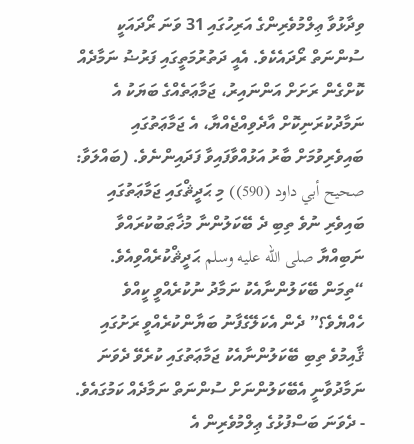ވިދާޅުވާ ޢިލްމުވެރިންގެ އަރިހުގައި 31 ވަނަ ރޯދައަކީ ސުންނަތް ރޯދައެކެވެ. އެއީ ދަތުރުމަތީގައި ފަރުޟު ނަމާދެއް ކޮށްގެން ރަށަށް އަންނައިރު، ޖަމާޢަތެއްގެ ބަޔަކު އެ ނަމާދުކުރަނިކޮށް އާދެވިއްޖެއްޔާ، އެ ޖަމާޢަތުގައި ބައިވެރިވުމަށް ބާރު އަޅުއްވާފައިވާ ފަދައިންނެވެ. (ބައްލަވާ: صحيح أبي داود (590)) މި ޙަދީޘްގައި ޖަމާޢަތުގައި ބައިވެރި ނުވެ ތިބި ދެ ބޭކަލުންނާ މުޚާޠަބުކުރައްވާ ނަބިއްޔާ صلى الله عليه وسلم ޙަދީޘްކުރެއްވިއެވެ. “ތިމަން ބޭކަލުންނާއެކު ނަމާދު ނުކުރެއްވީ ކީއްވެ ހެއްޔެވެ؟” ދެން އެކަލޭގެފާނު ބަޔާންކުރެއްވީ ރަށުގައި ޤާއިމުވެ ތިބި ބޭކަލުންނާއެކު ޖަމާޢަތުގައި ކުރެވޭ ދެވަނަ ނަމާދުވާނީ އެބޭކަލުންނަށް ސުންނަތް ނަމާދެއް ކަމުގައެވެ.
- ދެވަނަ ބަސްފުޅުގެ ޢިލްމުވެރިން އެ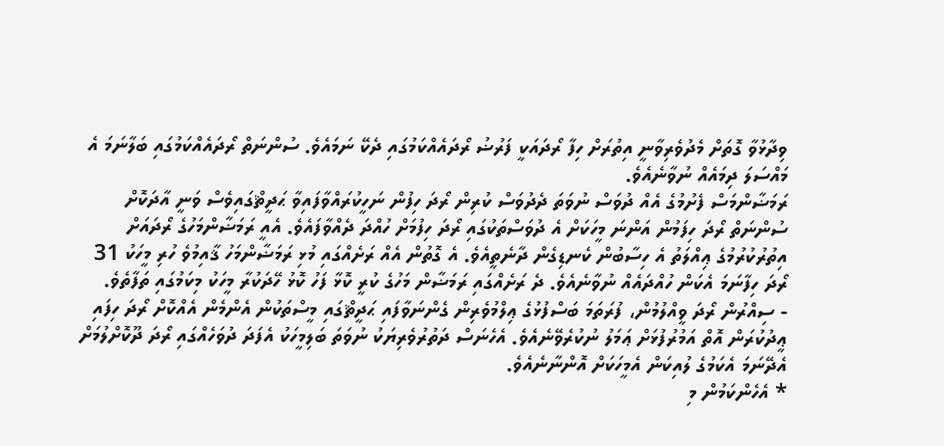ވިދާޅުވާ ގޮތަށް މެދުވެރިވާނީ އިތުރަށް ހިފާ ރޯދައަކީ ފަރުޟު ރޯދައެއްކަމުގައި ދެކޭ ނަމައެވެ. ސުންނަތް ރޯދައެއްކަމުގައި ބަލާނަމަ އެ މައްސަލަ ދިމައެއް ނުވާނެއެވެ.
ރަމަޟާންމަސް ފެށުމުގެ އެއް ދުވަސް ނުވަތަ ދެދުވަސް ކުރިން ރޯދަ ހިފުން ނަހީކުރައްވާފައިވާ ޙަދީޘްގައިވެސް ވަނީ އާދަކޮށް ސުންނަތް ރޯދަ ހިފަމުން އަންނަ މީހަކަށް އެ ދުވަސްތަކުގައި ރޯދަ ހިފުމަށް ހުއްދަ ދެއްވާފައެވެ. އެއީ ރަމަޟާންމަހުގެ ރޯދައަށް އިތުރުކުރުމުގެ ޢިއްލަތު އެ ހިސާބުން ކެނޑިގެން ދާނެތީއެވެ. އެ ގޮތުން އެއް ރަށެއްގައި މުޅި ރަމަޟާންމަހު ޤާއިމުވެ ހުރި މީހަކު 31 ރޯދަ ހިފާނަމަ އެކަން ހުއްދައެއް ނުވާނެއެވެ. ދެ ރަށެއްގައި ރަމަޟާން މަހުގެ ކުރީ ކޮޅާ ފަހު ކޮޅު ހޭދަކުރާ މީހަކު މިކަމުގައި ތަފާތެވެ.
- ސިއްރުން ރޯދަ ވީއްލުމުން، ފުރަތަމަ ބަސްފުޅުގެ ޢިލްމުވެރިން ގެންނަވާފައި ޙަދީޘްގައި މީސްތަކުން އެންމެން އެއްކޮށް ރޯދަ ހިފައި ޢީދުކުރަން އޮތް އަމުރުފުޅަށް ޢަމަލު ނުކުރެވޭނެއެވެ. އެހެނަސް ދަތުރުވެރިޔަކު ނުވަތަ ބަލިމީހަކު އެފަދަ ދުވަހެއްގައި ރޯދަ ދޫކޮށްލުމަށް އެދޭނަމަ އެކަމުގެ ލުއިކަން އެމީހަކަށް އޮންނާނެއެވެ.
* އެހެންކަމުން މި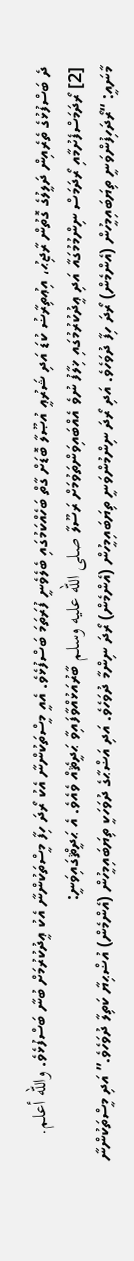ދެ ބަސްފުޅުގެ ތެރެއިން ދަލީލުގެ ގޮތުން ރާޖިޙު، އިޢުތިރާޟު ކުޑަ އަދި ޝަރުޢީ އުޞޫލާ ބޮޑަށް ގާތް ބަހެއްކަމުގައި ބެލެވެނީ ފުރަތަމަ ބަސްފުޅެވެ. އެއީ މީސްތަކުންނާ އެކު ރޯދަ ހިފާ މީސްތަކުންނާ އެކު ޢީދުކުރުމަށް ބުނާ ބަސްފުޅެވެ. والله أعلم.
[2] ރޯދަމަސްފެށުމާއި ރޯދަމަސް ނިންމުމުގައާ އަދި ޢީދުކުރުމުގައި ޚިލާފު ނުވެ އެއްބައިވަންތަވުމަށް ރަސޫލާ صلى الله عليه وسلم ބާރުއަޅުއްވާފައިވާ ޙަދީޘެއް ވެއެވެ. އެ ޙަދީޘްގައިވަނީ:
މާނައީ: “ރޯދަހިފުންވަނީ ތިޔަބައިމީހުން (އެންމެން) ރޯދަ ހިފާ ދުވަހެވެ. އަދި ރޯދަ ނިންމުންވަނީ ތިޔަބައިމީހުން (އެންމެން) ރޯދަ ނިންމާ ދުވަހެވެ. އަދި އަޟްޙާގެ ދުވަހަކީ ތިޔަބައިމީހުން (އެންމެން) އުޟްޙިޔާ ކަތިލާ ދުވަހެވެ.” އަދި މީސްތަކުންނާ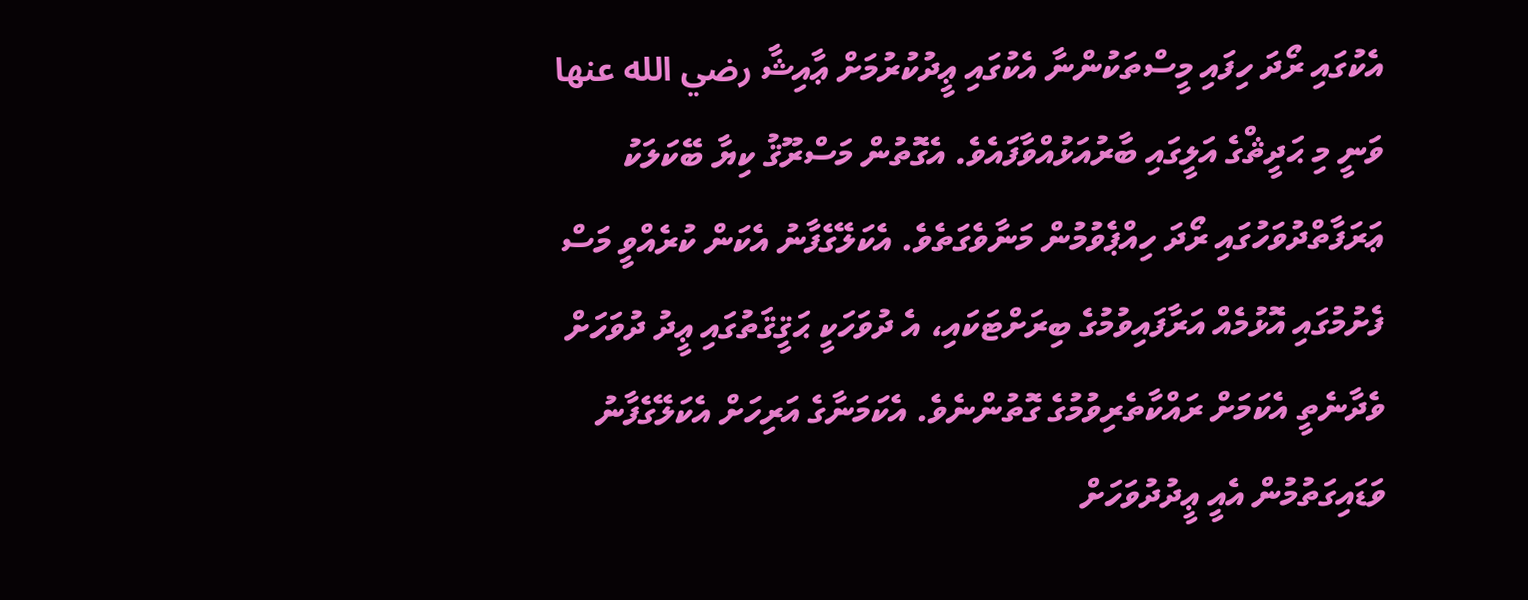އެކުގައި ރޯދަ ހިފައި މީސްތަކުންނާ އެކުގައި ޢީދުކުރުމަށް ޢާއިޝާ رضي الله عنها ވަނީ މި ޙަދީޘްގެ އަލީގައި ބާރުއަޅުއްވާފައެވެ. އެގޮތުން މަސްރޫޤު ކިޔާ ބޭކަލަކު ޢަރަފާތްދުވަހުގައި ރޯދަ ހިއްޕެވުމުން މަނާވެގަތެވެ. އެކަލޭގެފާނު އެކަން ކުރެއްވީ މަސް ފެށުމުގައި އޮޅުމެއް އަރާފައިވުމުގެ ބިރަށްޓަކައި، އެ ދުވަހަކީ ޙަޤީޤަތުގައި ޢީދު ދުވަހަށް ވެދާނެތީ އެކަމަށް ރައްކާތެރިވުމުގެ ގޮތުންނެވެ. އެކަމަނާގެ އަރިހަށް އެކަލޭގެފާނު ވަޑައިގަތުމުން އެއީ ޢީދުދުވަހަށް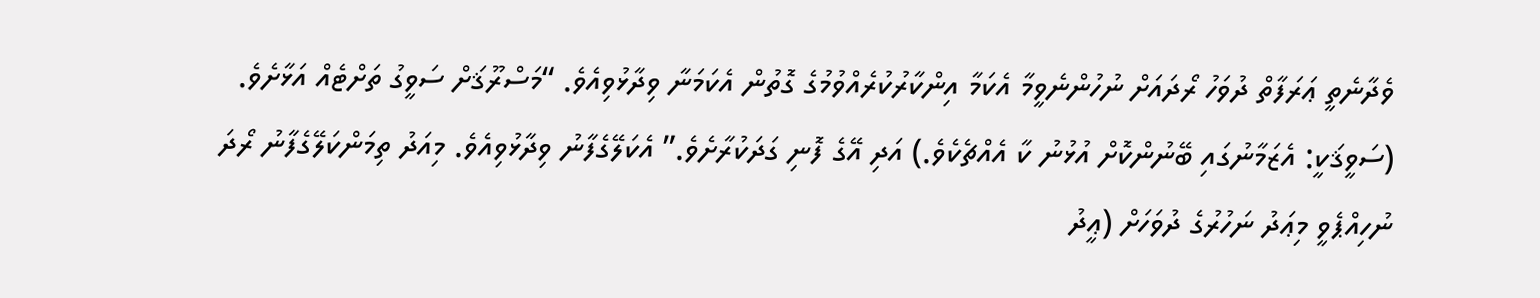ވެދާނެތީ ޢަރަފާތް ދުވަހު ރޯދައަށް ނުހުންނެވީމާ އެކަމާ އިންކާރުކުރެއްވުމުގެ ގޮތުން އެކަމަނާ ވިދާޅުވިއެވެ. “މަސްރޫޤަށް ސަވީގު ތަށްޓެއް އަޅާށެވެ. (ސަވީޤަކީ: އެޒަމާނުގައި ބޭނުންކޮށް އުޅުނު ކާ އެއްޗެކެވެ.) އަދި އޭގެ ފޮނި ގަދަކުރާށެވެ.” އެކަލޭގެފާނު ވިދާޅުވިއެވެ. މިއަދު ތިމަންކަލޭގެފާނު ރޯދަ ނުހިއްޕެވީ މިޢަދު ނަހުރުގެ ދުވަހަށް (ޢީދު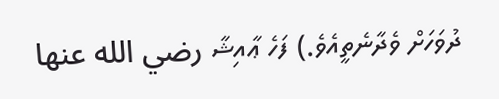ދުވަހަށް ވެދާނެތީއެވެ.) ފަހެ ޢާއިޝާ رضي الله عنها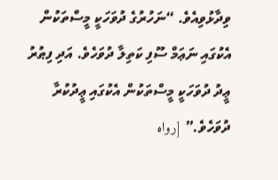ވިދާޅުވިއެވެ. “ނަހުރުގެ ދުވަހަކީ މީސްތަކުން އެކުގައި ނަޢަމް ސޫފި ކަތިލާ ދުވަހެވެ. އަދި ފިޠުރު ޢީދު ދުވަހަކީ މީސްތަކުން އެކުގައި ޢީދުކުރާ ދުވަހެވެ.” [رواه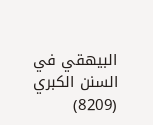البيهقي في السنن الكبري (8209)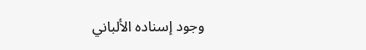وجود إسناده الألباني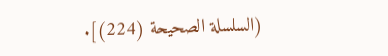(السلسلة الصحيحة (224)].